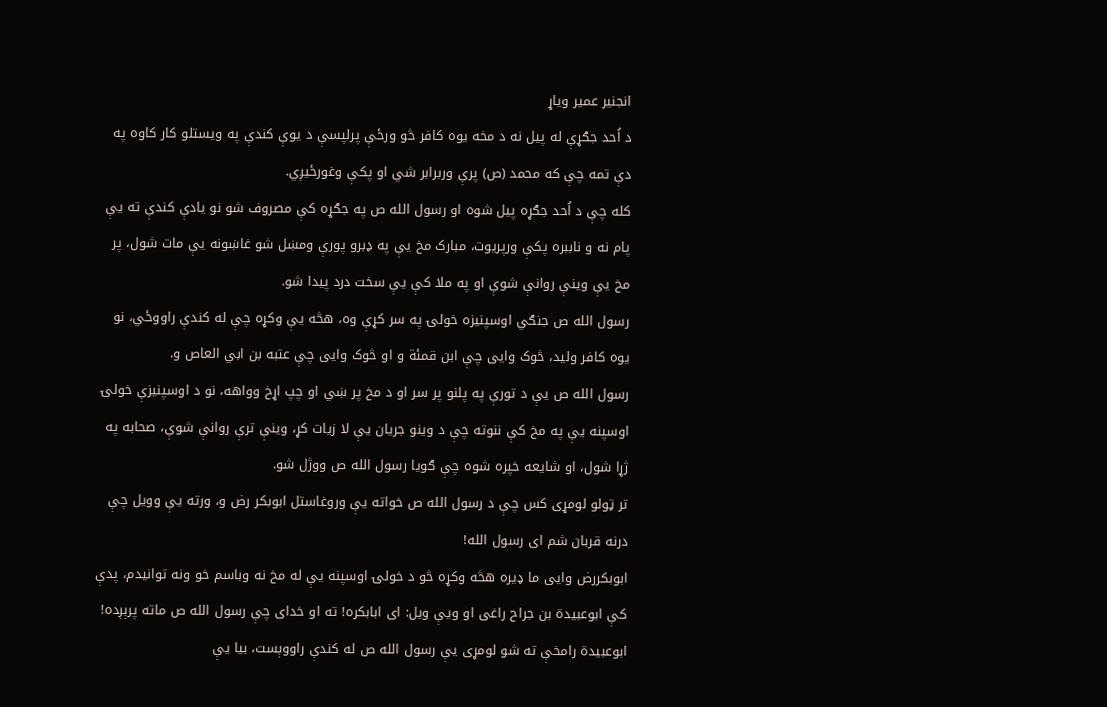انجنیر عمیر ویاړ
د اُحد جګړې له پیل نه د مخه یوه کافر څو ورځې پرلپسې د یوې کندې په ویستلو کار کاوه په دې تمه چې که محمد (ص) پرې وربرابر شي او پکې وغورځیږي.
کله چې د اُحد جګړه پیل شوه او رسول الله ص په جګړه کې مصروف شو نو یادې کندې ته یې پام نه و ناببره پکې ورپریوت، مبارک مخ یې په ډبرو پورې ومښل شو غاښونه یې مات شول، پر مخ یې وینې روانې شوې او په ملا کې یې سخت درد پیدا شو.
رسول الله ص جنګي اوسپنیزه خولۍ په سر کړې وه، هڅه یې وکړه چې له کندې راووځي، نو یوه کافر ولید، څوک وایی چې ابن قمئة و او څوک وایی چې عتبه بن ابي العاص و.
رسول الله ص یې د تورې په پلنو پر سر او د مخ پر ښي او چپ اړخ وواهه، نو د اوسپنیزې خولۍ اوسپنه یې په مخ کې ننوته چې د وینو جریان یې لا زیات کړ، وینې ترې روانې شوې، صحابه په ژړا شول، او شایعه خپره شوه چې ګویا رسول الله ص ووژل شو.
تر ټولو لومړی کس چې د رسول الله ص خواته یې وروغاستل ابوبکر رض و، ورته یې وویل چې درنه قربان شم ای رسول الله!
ابوبکررض وایی ما ډیره هڅه وکړه څو د خولۍ اوسپنه یې له مخ نه وباسم خو ونه توانیدم، پدې کې ابوعبیدة بن جراح راغی او ویې ویل: ای ابابکره! ته او خدای چې رسول الله ص ماته پرېږده!
ابوعبیدة رامخې ته شو لومړی یې رسول الله ص له کندې راووېست، بیا یې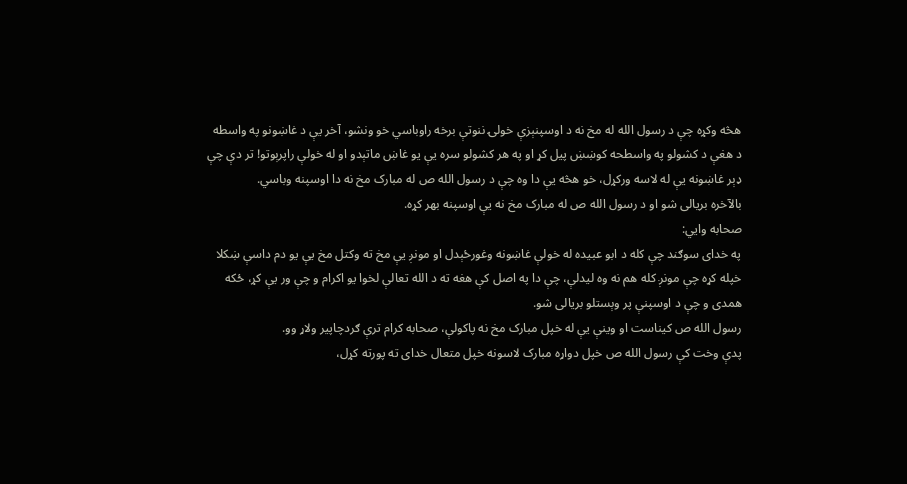هڅه وکړه چې د رسول الله له مخ نه د اوسپنېزې خولۍ ننوتې برخه راوباسي خو ونشو، آخر یې د غاښونو په واسطه د هغې د کشولو په واسطحه کوښښ پیل کړ او په هر کشولو سره یې یو غاښ ماتېدو او له خولې راپرېوتو! تر دې چې ډېر غاښونه یې له لاسه ورکړل، خو هڅه یې دا وه چې د رسول الله ص له مبارک مخ نه دا اوسپنه وباسي.
بالآخره بریالی شو او د رسول الله ص له مبارک مخ نه یې اوسپنه بهر کړه.
صحابه وايي:
په خدای سوګند چې کله د ابو عبیده له خولې غاښونه وغورځېدل او مونږ یې مخ ته وکتل مخ یې یو دم داسې ښکلا خپله کړه چې مونږ کله هم نه وه لیدلې، چې دا په اصل کې هغه ته د الله تعالې لخوا یو اکرام و چې ور یې کړ، ځکه همدی و چې د اوسپنې پر وېستلو بریالی شو.
رسول الله ص کیناست او وینې یې له خپل مبارک مخ نه پاکولې، صحابه کرام ترې ګردچاپیر ولاړ وو.
پدې وخت کې رسول الله ص خپل دواړه مبارک لاسونه خپل متعال خدای ته پورته کړل،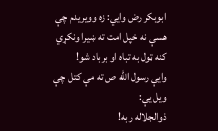ابوبکر رض وایي: زه وویریدم چې هسې نه خپل امت ته ښیرا ونکړي کنه ټول به تباه او برباد شو!
وایې رسول الله ص ته مې کتل چې ویل یې:
ذوالجلاله ربه!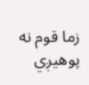زما قوم نه پوهیږي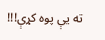ته یې پوه کړې!!!